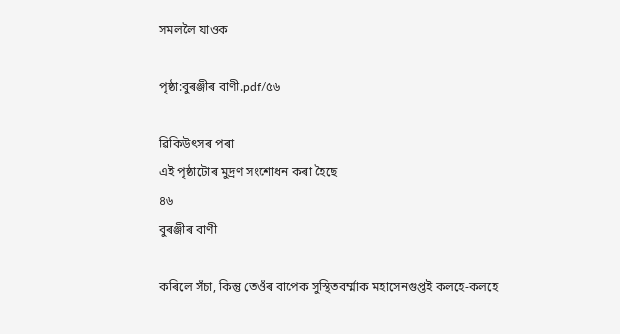সমললৈ যাওক

পৃষ্ঠা:বুৰঞ্জীৰ বাণী.pdf/৫৬

ৱিকিউৎসৰ পৰা
এই পৃষ্ঠাটোৰ মুদ্ৰণ সংশোধন কৰা হৈছে
৪৬
বুৰঞ্জীৰ বাণী

কৰিলে সঁচা, কিন্তু তেওঁৰ বাপেক সুস্থিতবৰ্ম্মাক মহাসেনগুপ্তই কলহে-কলহে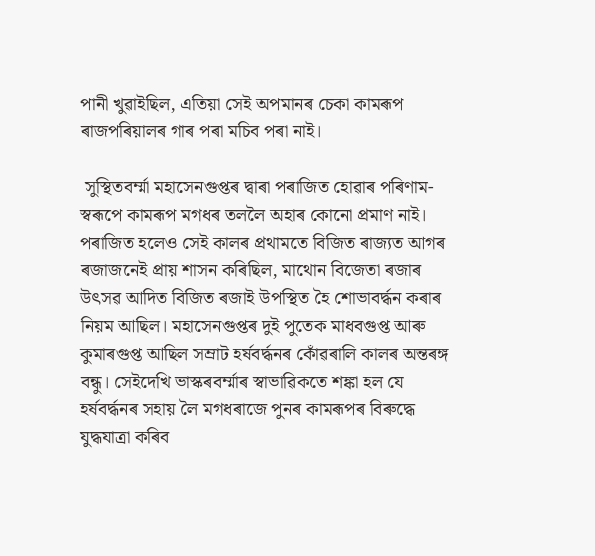পানী খুৱাইছিল, এতিয়া সেই অপমানৰ চেকা কামৰূপ ৰাজপৰিয়ালৰ গাৰ পৰা মচিব পৰা নাই।

 সুস্থিতবৰ্ম্মা মহাসেনগুপ্তৰ দ্বাৰা পৰাজিত হোৱাৰ পৰিণাম- স্বৰূপে কামৰূপ মগধৰ তললৈ অহাৰ কোনো প্ৰমাণ নাই। পৰাজিত হলেও সেই কালৰ প্ৰথামতে বিজিত ৰাজ্যত আগৰ ৰজাজনেই প্ৰায় শাসন কৰিছিল, মাথোন বিজেতা ৰজাৰ উৎসৱ আদিত বিজিত ৰজাই উপস্থিত হৈ শোভাবৰ্দ্ধন কৰাৰ নিয়ম আছিল। মহাসেনগুপ্তৰ দুই পুতেক মাধবগুপ্ত আৰু কুমাৰগুপ্ত আছিল সম্ৰাট হৰ্ষবৰ্দ্ধনৰ কোঁৱৰালি কালৰ অন্তৰঙ্গ বন্ধু। সেইদেখি ভাস্কৰবৰ্ম্মাৰ স্বাভাৱিকতে শঙ্কা হল যে হৰ্ষবৰ্দ্ধনৰ সহায় লৈ মগধৰাজে পুনৰ কামৰূপৰ বিৰুদ্ধে যুদ্ধযাত্ৰা কৰিব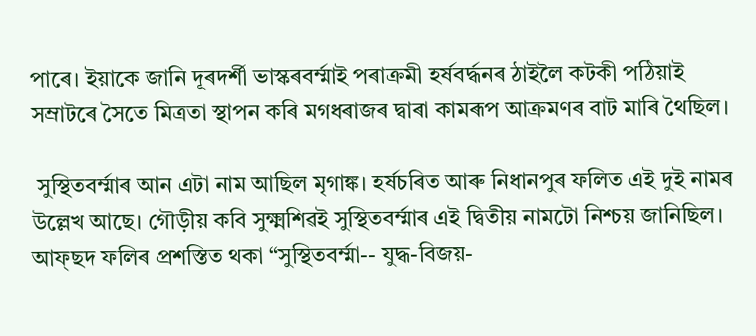পাৰে। ইয়াকে জানি দূৰদৰ্শী ভাস্কৰবৰ্ম্মাই পৰাক্ৰমী হৰ্ষবৰ্দ্ধনৰ ঠাইলৈ কটকী পঠিয়াই সম্ৰাটৰে সৈতে মিত্ৰতা স্থাপন কৰি মগধৰাজৰ দ্বাৰা কামৰূপ আক্ৰমণৰ বাট মাৰি থৈছিল।

 সুস্থিতবৰ্ম্মাৰ আন এটা নাম আছিল মৃগাঙ্ক। হৰ্ষচৰিত আৰু নিধানপুৰ ফলিত এই দুই নামৰ উল্লেখ আছে। গৌড়ীয় কবি সুক্ষ্মশিৱই সুস্থিতবৰ্ম্মাৰ এই দ্বিতীয় নামটো নিশ্চয় জানিছিল। আফ্ছদ ফলিৰ প্ৰশস্তিত থকা “সুস্থিতবৰ্ম্মা-- যুদ্ধ-বিজয়-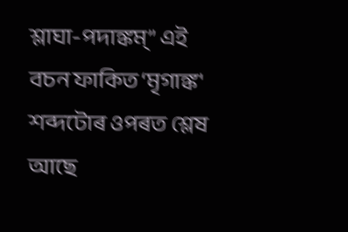শ্লাঘা-পদাঙ্কম্” এই বচন ফাকিত ‘মৃগাঙ্ক' শব্দটোৰ ওপৰত শ্লেষ আছে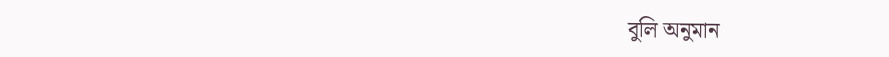বুলি অনুমান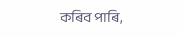কৰিব পাৰি,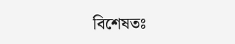বিশেষতঃ